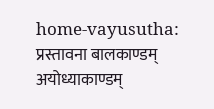home-vayusutha: प्रस्तावना बालकाण्डम् अयोध्याकाण्डम्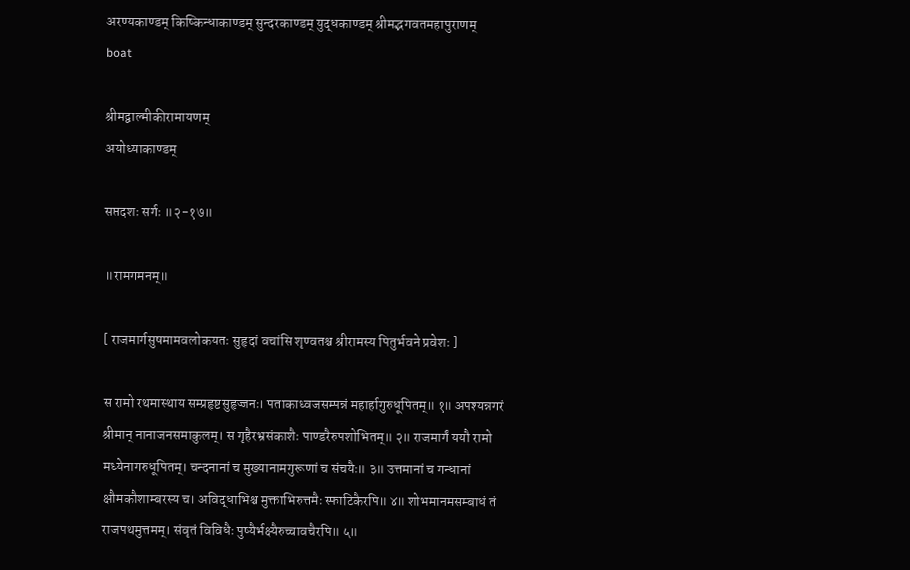अरण्यकाण्डम् किष्किन्धाकाण्डम् सुन्दरकाण्डम् युद्धकाण्डम् श्रीमद्भगवतमहापुराणम्
boat

श्रीमद्वाल्मीकीरामायणम्
अयोध्याकाण्डम्

सप्तदशः सर्गः ॥२-१७॥

॥रामगमनम्॥

[ राजमार्गसुषमामवलोकयतः सुहृदां वचांसि शृण्वतश्च श्रीरामस्य पितुर्भवने प्रवेशः ]

स रामो रथमास्थाय सम्प्रहृष्टसुहृज्जनः। पताकाध्वजसम्पन्नं महार्हागुरुधूपितम्॥ १॥ अपश्यन्नगरं श्रीमान् नानाजनसमाकुलम्। स गृहैरभ्रसंकाशैः पाण्डरैरुपशोभितम्॥ २॥ राजमार्गं ययौ रामो मध्येनागरुधूपितम्। चन्दनानां च मुख्यानामगुरूणां च संचयैः॥ ३॥ उत्तमानां च गन्धानां क्षौमकौशाम्बरस्य च। अविद्धाभिश्च मुक्ताभिरुत्तमैः स्फाटिकैरपि॥ ४॥ शोभमानमसम्बाधं तं राजपथमुत्तमम्। संवृतं विविधैः पुष्यैर्भक्ष्यैरुच्चावचैरपि॥ ५॥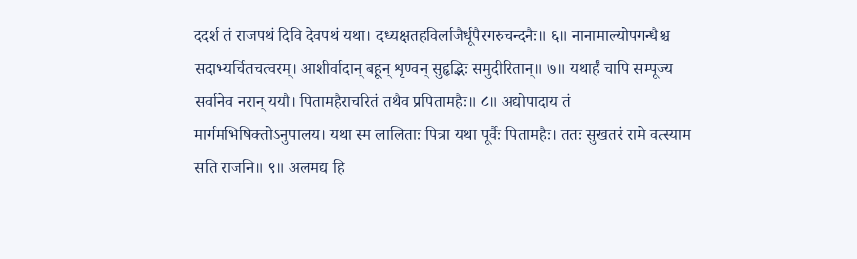ददर्श तं राजपथं दिवि देवपथं यथा। दध्यक्षतहविर्लाजैर्धूपैरगरुचन्दनैः॥ ६॥ नानामाल्योपगन्धैश्च सदाभ्यर्चितचत्वरम्। आशीर्वादान् बहून् शृण्वन् सुहृद्भिः समुदीरितान्॥ ७॥ यथार्हं चापि सम्पूज्य सर्वानेव नरान् ययौ। पितामहैराचरितं तथैव प्रपितामहैः॥ ८॥ अद्योपादाय तं मार्गमभिषिक्तोऽनुपालय। यथा स्म लालिताः पित्रा यथा पूर्वैः पितामहैः। ततः सुखतरं रामे वत्स्याम सति राजनि॥ ९॥ अलमद्य हि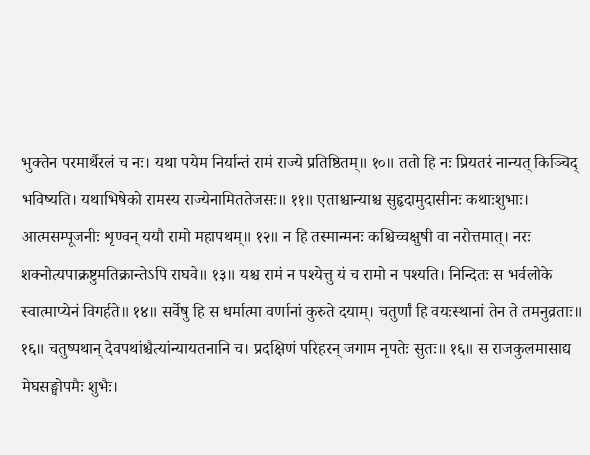भुक्तेन परमार्थैरलं च नः। यथा पयेम निर्यान्तं रामं राज्ये प्रतिष्ठितम्॥ १०॥ ततो हि नः प्रियतरं नान्यत् किञ्चिद् भविष्यति। यथाभिषेको रामस्य राज्येनामिततेजसः॥ ११॥ एताश्चान्याश्च सुहृदामुदासीनः कथाःशुभाः। आत्मसम्पूजनीः शृण्वन् ययौ रामो महापथम्॥ १२॥ न हि तस्मान्मनः कश्चिच्चक्षुषी वा नरोत्तमात्। नरः शक्नोत्यपाक्रष्टुमतिक्रान्तेऽपि राघवे॥ १३॥ यश्च रामं न पश्येत्तु यं च रामो न पश्यति। निन्दितः स भर्वलोके स्वात्माप्येनं विगर्हते॥ १४॥ सर्वेषु हि स धर्मात्मा वर्णानां कुरुते दयाम्। चतुर्णां हि वयःस्थानां तेन ते तमनुव्रताः॥ १६॥ चतुष्पथान् देवपथांश्चैत्यांन्यायतनानि च। प्रदक्षिणं परिहरन् जगाम नृपतेः सुतः॥ १६॥ स राजकुलमासाद्य मेघसङ्घोपमैः शुभैः।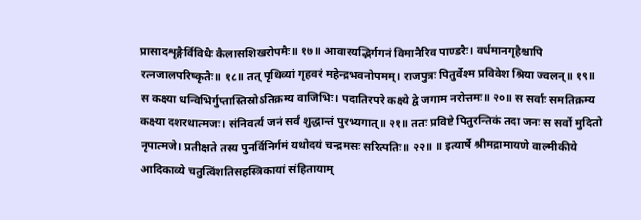प्रासादशृङ्गैर्विविधैः कैलासशिखरोपमैः॥ १७॥ आवारयद्भिर्गगनं विमानैरिव पाण्डरैः। वर्धमानगृहैश्चापि रत्नजालपरिष्कृतैः॥ १८॥ तत् पृथिव्यां गृहवरं महेन्द्रभवनोपमम्। राजपुत्रः पितुर्वेश्म प्रविवेश श्रिया ज्वलन्॥ १९॥ स कक्ष्या धन्विभिर्गुप्तास्तिस्रोऽतिक्रम्य वाजिभिः। पदातिरपरे कक्ष्ये द्वे जगाम नरोत्तमः॥ २०॥ स सर्वाः समतिक्रम्य कक्ष्या दशरथात्मजः। संनिवर्त्य जनं सर्वं शुद्धान्तं पुरभ्यगात्॥ २१॥ ततः प्रविष्टे पितुरन्तिकं तदा जनः स सर्वो मुदितो नृपात्मजे। प्रतीक्षते तस्य पुनर्विनिर्गमं यथोदयं चन्द्रमसः सरित्पतिः॥ २२॥ ॥ इत्यार्षे श्रीमद्रामायणे वाल्मीकीये आदिकाव्ये चतुत्विंशतिसहस्त्रिकायां संहितायाम्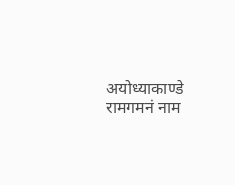अयोध्याकाण्डे रामगमनं नाम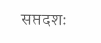सप्तदशः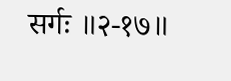सर्गः ॥२-१७॥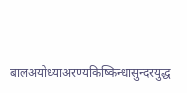बालअयोध्याअरण्यकिष्किन्धासुन्दरयुद्ध